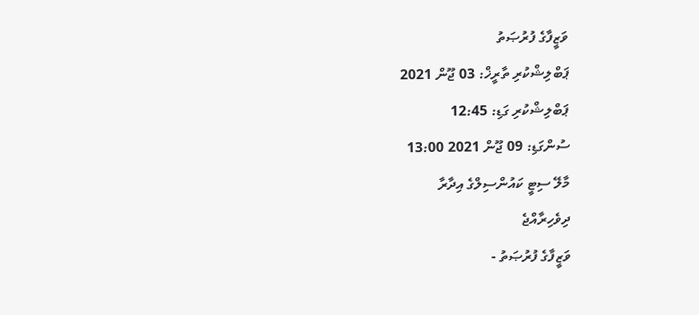ވަޒީފާގެ ފުރުޞަތު
ޕަބްލިޝްކުރި ތާރީޚް: 03 ޖޫން 2021
ޕަބްލިޝްކުރި ގަޑި: 12:45
ސުންގަޑި: 09 ޖޫން 2021 13:00
މާލޭ ސިޓީ ކައުންސިލްގެ އިދާރާ
ދިވެހިރާއްޖެ
ވަޒީފާގެ ފުރުޞަތު -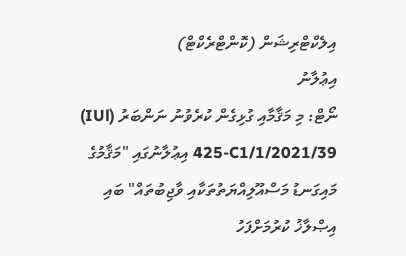އިލެކްޓްރިޝަން (ކޮންޓްރެކްޓް)
އިޢުލާނު
ނޯޓް: މި މަޤާމާއި ގުޅިގެން ކުރެވުނު ނަންބަރު (IUl) 425-C1/1/2021/39 އިޢުލާނުގައި "މަޤާމުގެ މައިގަނޑު މަސްއޫލިއްޔަތުތަކާއި ވާޖިބުތައް" ބައި އިޞްލާޚު ކުރުމަށްފަހު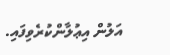އަލުން އިޢުލާންކުރެވިފައި.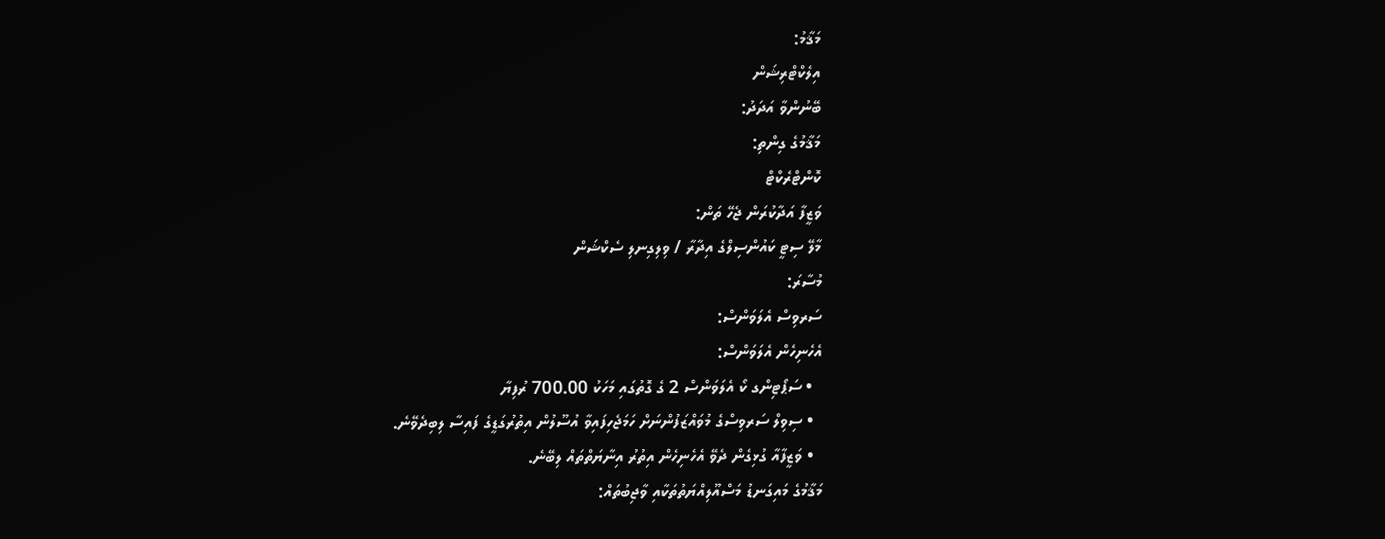މަޤާމު:
އިލެކްޓްރިޝަން
ބޭނުންވާ އަދަދު:
މަޤާމުގެ ގިންތި:
ކޮންޓްރެކްޓް
ވަޒީފާ އަދާކުރަން ޖެހޭ ތަން:
މާލޭ ސިޓީ ކައުންސިލްގެ އިދާރާ / ވިލިގިނލި ސެކްޝަން
މުސާރަ:
ސަރވިސް އެލަވަންސް:
އެހެނިހެން އެލަވަންސް:
  • ސަޕޯޓިންގ ކޯ އެލަވަންސް 2 ގެ ގޮތުގައި މަހަކު 700.00 ރުފިޔާ
  • ސިވިލް ސަރވިސްގެ މުވައްޒަފުންނަށް ހަމަޖެހިފައިވާ އުސޫލުން އިތުރުގަޑީގެ ފައިސާ ލިބިދެވޭނެ.
  • ވަޒީފާއާ ގުޅިގެން ދެވޭ އެހެނިހެން އިތުރު އިނާޔަތްތައް ލިބޭނެ.
މަޤާމުގެ މައިގަނޑު މަސްއޫލިއްޔަތުތަކާއި ވާޖިބުތައް: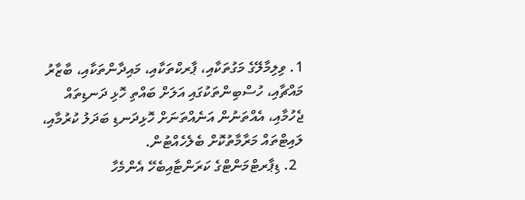1. ވިލިމާލޭގެ މަގުތަކާއި، ޕާރކްތަކާއި، މައިދާންތަކާއި، ބާޒާރު މައްޗާއި، ހުސްބިންތަކުގައި އަލަށް ބައްތި ހޮޅި ދަނޑިތައް ޖެހުމާއި، އެއްތަނުން އަނެއްތަނަށް ހޮޅިދަނޑި ބަދަލު ކުރުމާއި، ލައިޓްތައް މަރާމާތުކޮށް ބެލެހެއްޓުން.
  2. ޑިޕާރޓްމަންޓްގެ ކަރަންޓާއިބެހޭ އެންމެހާ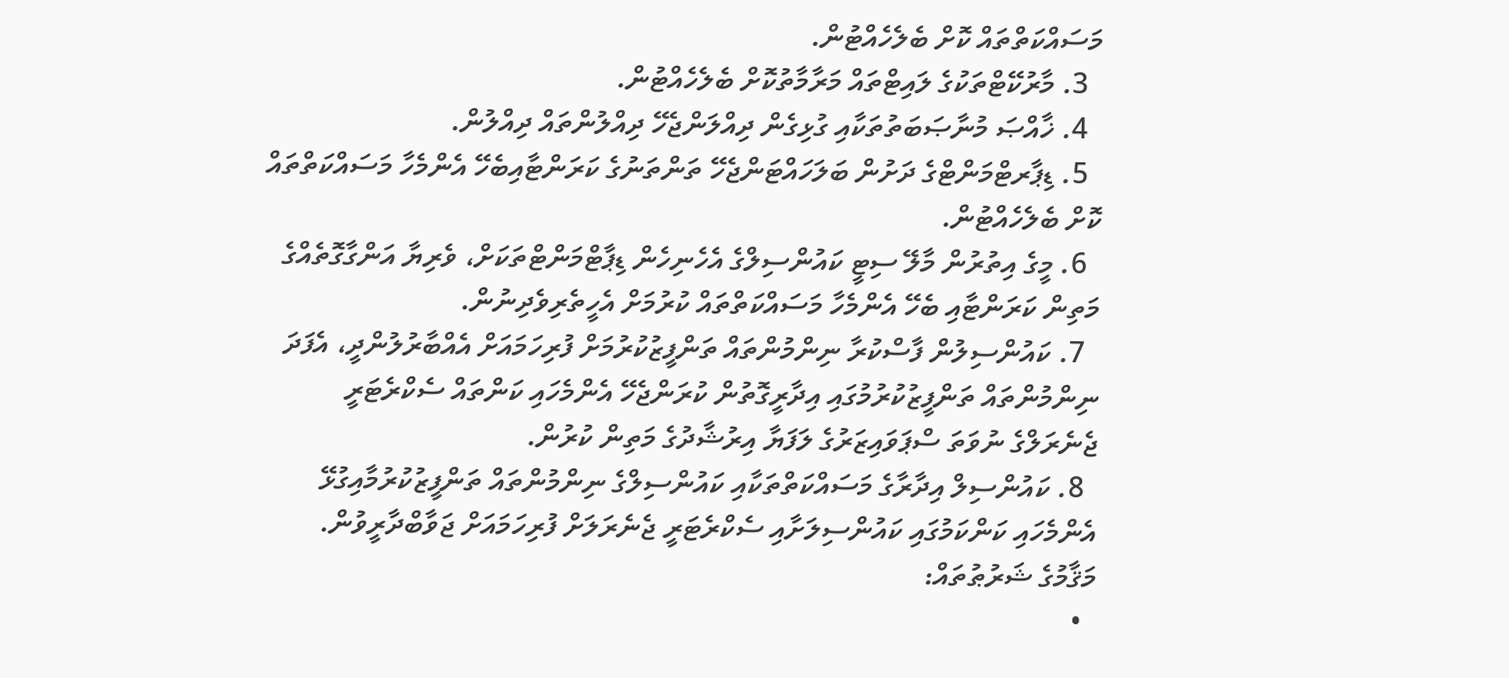މަސައްކަތްތައް ކޮށް ބެލެހެއްޓުން.
  3. މާރުކޭޓްތަކުގެ ލައިޓްތައް މަރާމާތުކޮށް ބެލެހެއްޓުން.
  4. ޚާއްޞަ މުނާޞަބަތުތަކާއި ގުޅިގެން ދިއްލަންޖެހޭ ދިއްލުންތައް ދިއްލުން.
  5. ޑިޕާރޓްމަންޓްގެ ދަށުން ބަލަހައްޓަންޖެހޭ ތަންތަނުގެ ކަރަންޓާއިބެހޭ އެންމެހާ މަސައްކަތްތައް ކޮށް ބެލެހެއްޓުން.
  6. މީގެ އިތުރުން މާލޭ ސިޓީ ކައުންސިލްގެ އެހެނިހެން ޑިޕާޓްމަންޓްތަކަށް، ވެރިޔާ އަންގާގޮތެއްގެ މަތިން ކަރަންޓާއި ބެހޭ އެންމެހާ މަސައްކަތްތައް ކުރުމަށް އެހީތެރިވެދިނުން.
  7. ކައުންސިލުން ފާސްކުރާ ނިންމުންތައް ތަންފީޒުކުރުމަށް ފުރިހަމައަށް އެއްބާރުލުންދީ، އެފަދަ ނިންމުންތައް ތަންފީޒުކުރުމުގައި އިދާރީގޮތުން ކުރަންޖެހޭ އެންމެހައި ކަންތައް ސެކްރެޓަރީ ޖެނެރަލްގެ ނުވަތަ ސްޕަވައިޒަރުގެ ލަފަޔާ އިރުޝާދުގެ މަތިން ކުރުން.
  8. ކައުންސިލް އިދާރާގެ މަސައްކަތްތަކާއި ކައުންސިލްގެ ނިންމުންތައް ތަންފީޒުކުރުމާއިގުޅޭ އެންމެހައި ކަންކަމުގައި ކައުންސިލަށާއި ސެކްރެޓަރީ ޖެނެރަލަށް ފުރިހަމައަށް ޖަވާބްދާރީވުން.
މަޤާމުގެ ޝަރުޠުތައް:
  •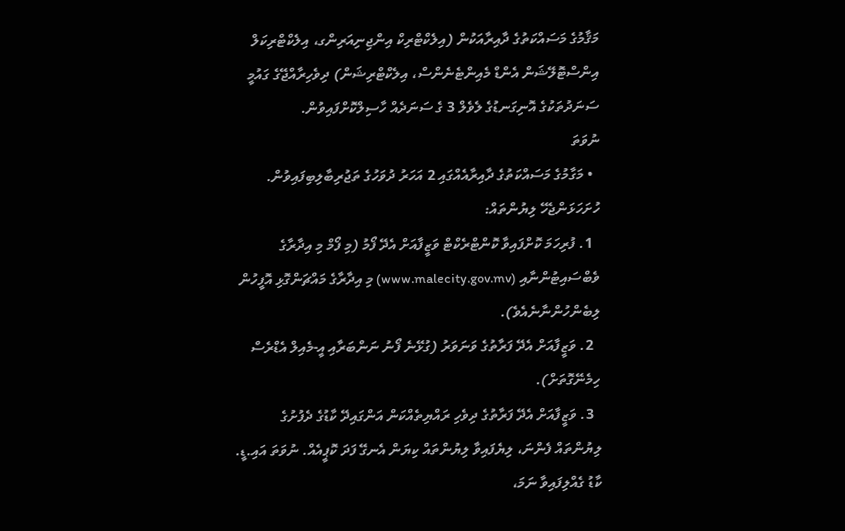މަޤާމުގެ މަސައްކަތުގެ ދާއިރާއަކުން (އިލެކްޓްރިކް އިންޖިނިއަރިންގ، އިލެކްޓްރިކަލް އިންސްޓޮލޭޝަން އެންޑް މެއިންޓެނެންސް، އިލެކްޓްރިޝަން) ދިވެހިރާއްޖޭގެ ގައުމީ ސަނަދުތަކުގެ އޮނިގަނޑުގެ ލެވެލް 3 ގެ ސަނަދެއް ހާސިލްކޮށްފައިވުން.
ނުވަތަ
  • މަގާމުގެ މަސައްކަތުގެ ދާއިރާއެއްގައި 2 އަހަރު ދުވަހުގެ ތަޖުރިބާލިބިފައިވުން.
ހުށަހަޅަންޖެހޭ ލިޔުންތައް:
  1. ފުރިހަމަ ކޮށްފައިވާ ކޮންޓްރެކްޓް ވަޒީފާއަށް އެދޭ ފޯމު (މި ފޯމް މި އިދާރާގެ ވެބްސައިޓުންނާއި (www.malecity.gov.mv) މި އިދާރާގެ މައްޗަންގޮޅި އޮފީހުން ލިބެންހުންނާނެއެވެ).
  2. ވަޒީފާއަށް އެދޭ ފަރާތުގެ ވަނަވަރު (ގުޅޭނެ ފޯނު ނަންބަރާއި އީ-މެއިލް އެޑްރެސް ހިމެނޭގޮތަށް).
  3. ވަޒީފާއަށް އެދޭ ފަރާތުގެ ދިވެހި ރައްޔިތެއްކަން އަންގައިދޭ ކާޑުގެ ދެފުށުގެ ލިޔުންތައް ފެންނަ، ލިޔެފައިވާ ލިޔުންތައް ކިޔަން އެނގޭ ފަދަ ކޮޕީއެއް. ނުވަތަ އައި.ޑީ. ކާޑު ގެއްލިފައިވާ ނަމަ،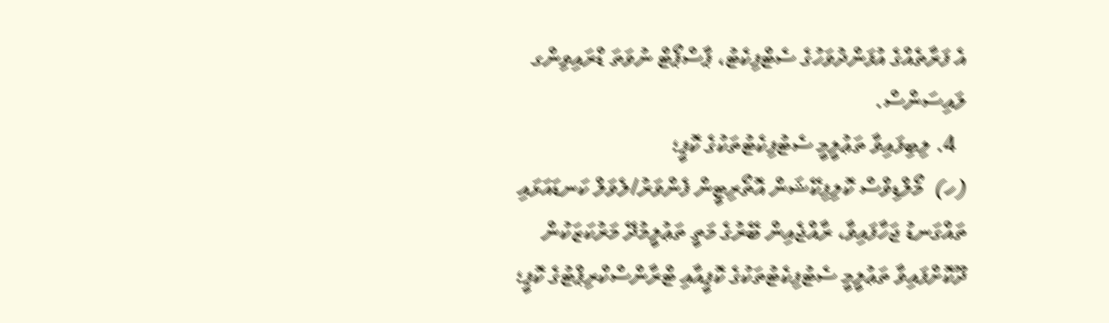އެ ފަރާތެއްގެ އުފަންދުވަހުގެ ސެޓްފިކެޓު، ޕާސްޕޯޓް ނުވަތަ ޑްރައިވިންގ ލައިސަންސް.
  4. ލިބިފައިވާ ތަޢުލީމީ ސެޓުފިކެޓުތަކުގެ ކޮޕީ؛
(ހ)  މޯލްޑިވްސް ކޮލިފިކޭޝަން އޮތޯރިޓީން ފެންވަރު/ލެވަލް ކަނޑައަޅައި ތައްގަނޑު ޖަހާފައިވާ، ރާއްޖެއިން ބޭރުގެ މަތީ ތަޢުލީމުދޭ މަރުކަޒަކުން ދޫކޮށްފައިވާ ތަޢުލީމީ ސެޓުފިކެޓުތަކުގެ ކޮޕީއާއި ޓްރާންސްކްރިޕްޓުގެ ކޮޕީ؛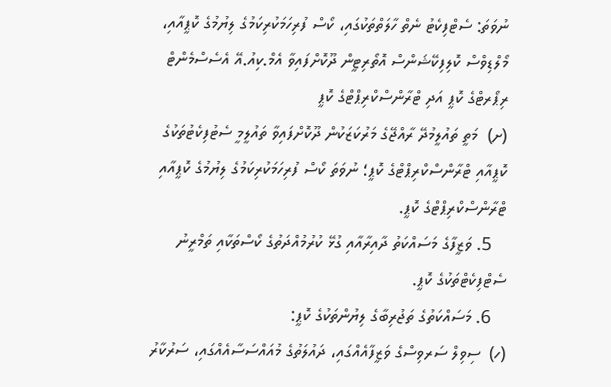ނުވަތަ: ސެޓްފިކެޓު ނެތް ހާލަތްތަކުގައި، ކޯސް ފުރިހަމަކުރިކަމުގެ ލިޔުމުގެ ކޮޕީއާއި، މޯލްޑިވްސް ކޮލިފިކޭޝަންސް އޮތޯރިޓީން ދޫކޮށްފައިވާ އެމް.ކިއު.އޭ އެސެސްމެންޓް ރިޕޯރޓްގެ ކޮޕީ އަދި ޓްރާންސްކްރިޕްޓްގެ ކޮޕީ
(ށ)  މަތީ ތައުލީމުދޭ ރާއްޖޭގެ މަރުކަޒަކުން ދޫކޮށްފައިވާ ތައުލީމީ ސެޓުފިކެޓުތަކުގެ ކޮޕީއާއި ޓްރާންސްކްރިޕްޓްގެ ކޮޕީ؛ ނުވަތަ ކޯސް ފުރިހަމަކުރިކަމުގެ ލިޔުމުގެ ކޮޕީއާއި ޓްރާންސްކްރިޕްޓްގެ ކޮޕީ.
   5. ވަޒީފާގެ މަސައްކަތު ދާއިރާއާއި ގުޅޭ ކުރުމުއްދަތުގެ ކޯސްތަކާއި ތަމްރީނު ސެޓްފިކެޓްތަކުގެ ކޮޕީ.
   6. މަސައްކަތުގެ ތަޖުރިބާގެ ލިޔުންތަކުގެ ކޮޕީ:
(ހ)  ސިވިލް ސަރވިސްގެ ވަޒީފާއެއްގައި، ދައުލަތުގެ މުއައްސަސާއެއްގައި، ސަރުކާރު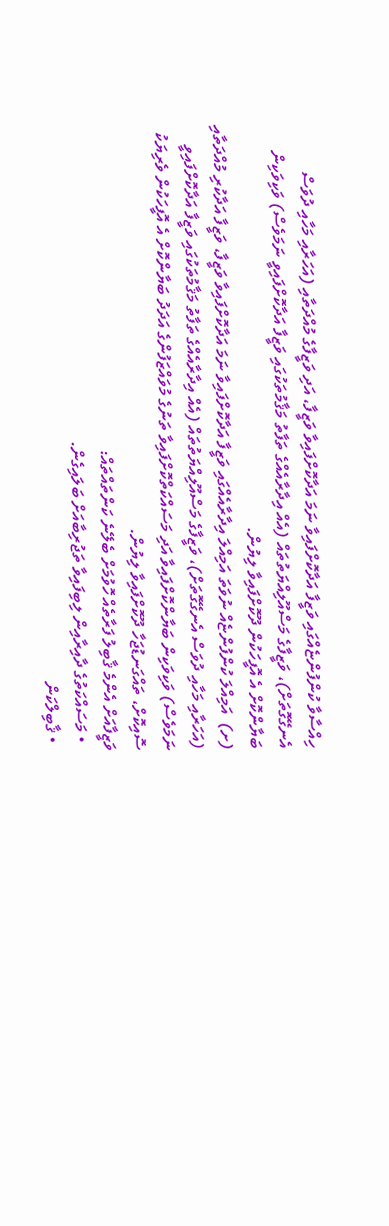ހިއްސާވާ ކުންފުންޏެއްގައި ވަޒީފާ އަދާކޮށްފައިވާ ނަމަ އަދާކޮށްފައިވާ ވަޒީފާ، އަދި ވަޒީފާގެ މުއްދަތާއި (އަހަރާއި މަހާއި ދުވަސް އެނގޭގޮތަށް)، ވަޒީފާގެ މަސްއޫލިއްޔަތުތައް (އެއް އިދާރާއެއްގެ ތަފާތު މަޤާމުތަކުގައި ވަޒީފާ އަދާކޮށްފައިވީ ނަމަވެސް) ވަކިވަކިން ބަޔާންކޮށް އެ އޮފީހަކުން ދޫކޮށްފައިވާ ލިޔުން.
(ށ)  އަމިއްލަ ކުންފުންޏެއް ނުވަތަ އަމިއްލަ އިދާރާއެއްގައި ވަޒީފާ އަދާކޮށްފައިވާ ނަމަ އަދާކޮށްފައިވާ ވަޒީފާ، ވަޒީފާ އަދާކުރި މުއްދަތާއި (އަހަރާއި މަހާއި ދުވަސް އެނގޭގޮތަށް)، ވަޒީފާގެ މަސްއޫލިއްޔަތުތައް (އެއް އިދާރާއެއްގެ ތަފާތު މަޤާމުތަކުގައި ވަޒީފާ އަދާކޮށްފައިވީ ނަމަވެސް) ވަކިވަކިން ބަޔާންކޮށްފައިވާ އަދި މަސައްކަތްކޮށްފައިވާ ތަނުގެ މުވައްޒަފުންގެ އަދަދު ބަޔާންކޮށް އެ އޮފީހަކުން ވެރިޔަކު ސޮއިކޮށް، ތައްގަނޑުޖަހާ ދޫކޮށްފައިވާ ލިޔުން.
ވަޒީފާއަށް އެންމެ ޤާބިލު ފަރާތެއް ހޮވުމަށް ބެލޭނެ ކަންތައްތައް:
  • މަސައްކަތުގެ ދާއިރާއިން ލިބިފައިވާ ތަޖުރިބާއަށް ބަލައިގެން.
  • ޤާބިލްކަން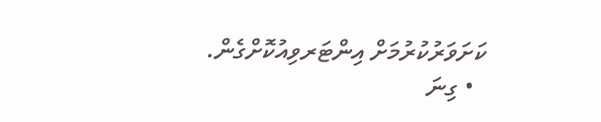ކަށަވަރުކުރުމަށް އިންޓަރވިއުކޮށްގެން.
  • ގިނަ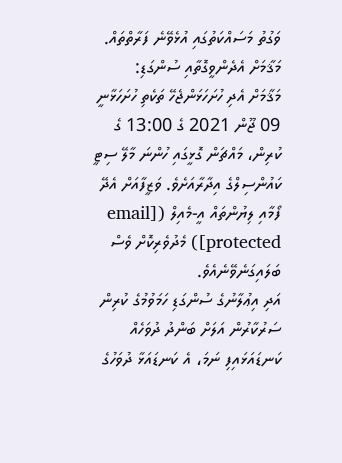ވަގުތު މަސައްކަތުގައި އުޅެވޭނެ ފަރާތްތައް.
މަޤާމަށް އެދެންވީގޮތާއި ސުންގަޑި:
މަޤާމަށް އެދި ހުށަހަޅަންޖެހޭ ތަކެތި ހުށަހަޅާނީ 09 ޖޫން 2021 ގެ 13:00 ގެ ކުރިން، މައްޗަން ގޮޅީގައި ހުންނަ މާލޭ ސިޓީ ކައުންސިލްގެ އިދާރާއަށެވެ. ވަޒީފާއަށް އެދޭ ފޯމާއި ލިޔުންތައް އީ-މެއިލް ([email protected]) މެދުވެރިކޮށް ވެސް ބަލައިގަނެވޭނެއެވެ.
އަދި އިޢުލާނުގެ ސުންގަޑި ހަމަވުމުގެ ކުރިން ސަރުކާރުން އަލަށް ބަންދު ދުވަހެއް ކަނޑައަޅައިފި ނަމަ، އެ ކަނޑައަޅާ ދުވަހުގެ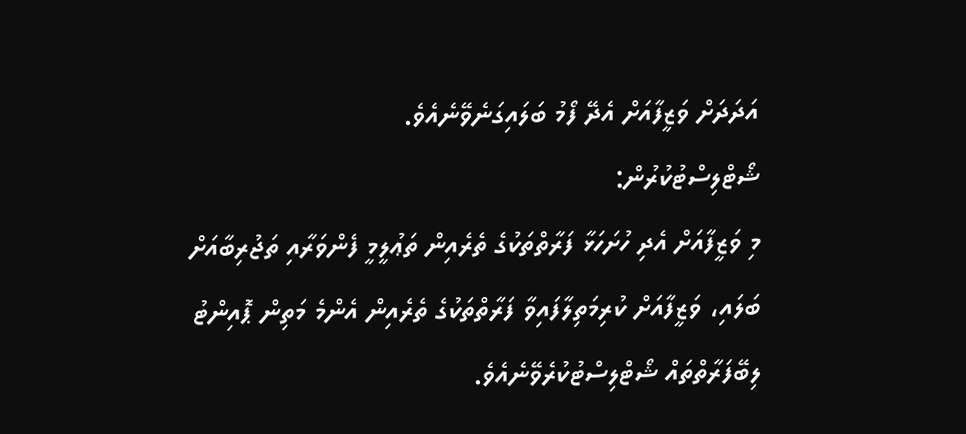އަދަދަށް ވަޒީފާއަށް އެދޭ ފޯމު ބަލައިގަނެވޭނެއެވެ.
ޝޯޓްލިސްޓުކުރުން:
މި ވަޒީފާއަށް އެދި ހުށަހަޅާ ފަރާތްތަކުގެ ތެރެއިން ތަޢުލީމީ ފެންވަރާއި ތަޖުރިބާއަށް ބަލައި، ވަޒީފާއަށް ކުރިމަތިލާފައިވާ ފަރާތްތަކުގެ ތެރެއިން އެންމެ މަތިން ޕޮއިންޓު ލިބޭފަރާތްތައް ޝޯޓްލިސްޓުކުރެވޭނެއެވެ.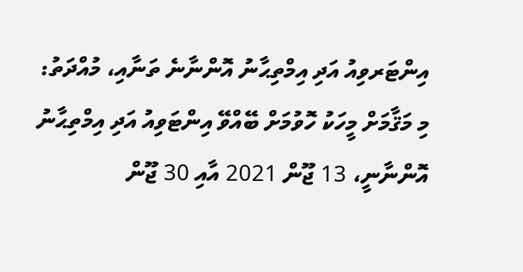އިންޓަރވިއު އަދި އިމްތިޙާނު އޮންނާނެ ތަނާއި، މުއްދަތު:
މި މަޤާމަށް މީހަކު ހޮވުމަށް ބޭއްވޭ އިންޓަވިއު އަދި އިމްތިޙާނު އޮންނާނީ، 13 ޖޫން 2021 އާއި 30 ޖޫން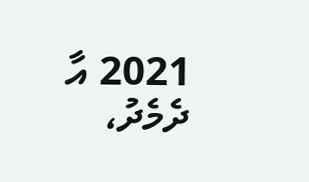2021 އާ ދެމެދު،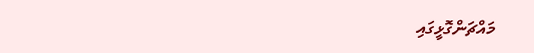މައްޗަންގޮޅީގައި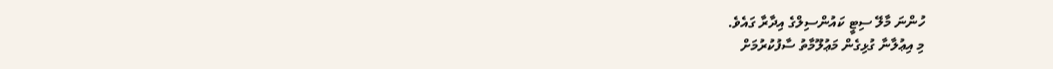ހުންނަ މާލޭ ސިޓީ ކައުންސިލްގެ އިދާރާ ގައެވެ.
މި އިޢުލާނާ ގުޅިގެން މަޢުލޫމާތު ސާފުކުރުމަށް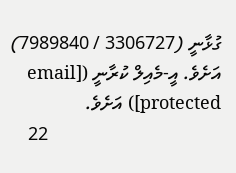ގުޅާނީ (3306727 / 7989840) އަށެވެ. އީ-މެއިލް ކުރާނީ ([email protected]) އަށެވެ.
                                     22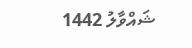ޝައްވާލު 1442